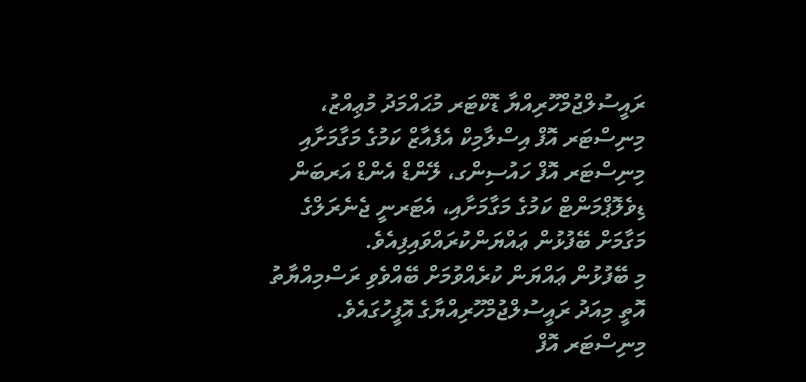ރައީސުލްޖުމްހޫރިއްޔާ ޑޮކްޓަރ މުޙައްމަދު މުޢިއްޒު، މިނިސްޓަރ އޮފް އިސްލާމިކް އެފެއާޒް ކަމުގެ މަގާމަށާއި މިނިސްޓަރ އޮފް ހައުސިންގ، ލޭންޑް އެންޑް އަރބަން ޑިވެލޮޕްމަންޓް ކަމުގެ މަގާމަށާއި، އެޓަރނީ ޖެނެރަލްގެ މަގާމަށް ބޭފުޅުން ޢައްޔަންކުރައްވައިފިއެވެ.
މި ބޭފުޅުން ޢައްޔަން ކުރެއްވުމަށް ބޭއްވެވި ރަސްމިއްޔާތު އޮތީ މިއަދު ރައީސުލްޖުމްހޫރިއްޔާގެ އޮފީހުގައެވެ.
މިނިސްޓަރ އޮފް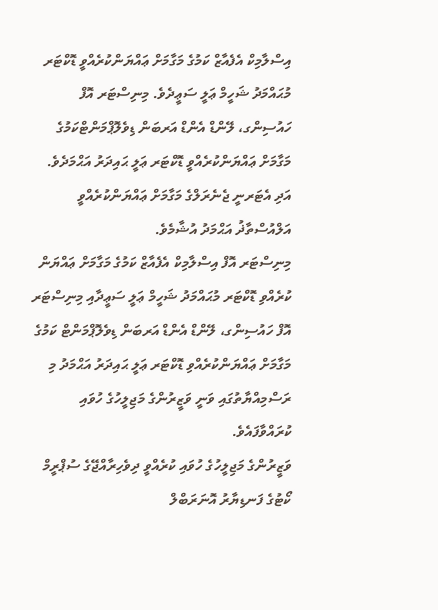އިސްލާމިކް އެފެއާޒް ކަމުގެ މަގާމަށް ޢައްޔަންކުރެއްވީ ޑޮކްޓަރ މުޙައްމަދު ޝަހީމް ޢަލީ ސަޢީދެވެ. މިނިސްޓަރ އޮފް ހައުސިންގ، ލޭންޑް އެންޑް އަރބަން ޑިވެލޮޕްމަންޓްކަމުގެ މަގާމަށް ޢައްޔަންކުރެއްވީ ޑޮކްޓަރ ޢަލީ ޙައިދަރު އަޙްމަދެވެ. އަދި އެޓަރނީ ޖެނެރަލްގެ މަގާމަށް ޢައްޔަންކުރެއްވީ އަލްއުސްތާޛު އަޙްމަދު އުޝާމެވެ.
މިނިސްޓަރ އޮފް އިސްލާމިކް އެފެއާޒް ކަމުގެ މަގާމަށް ޢައްޔަން ކުރެއްވި ޑޮކްޓަރ މުޙައްމަދު ޝަހީމް ޢަލީ ސަޢީދާއި މިނިސްޓަރ އޮފް ހައުސިންގ، ލޭންޑް އެންޑް އަރބަން ޑިވެލޮޕްމަންޓް ކަމުގެ މަގާމަށް ޢައްޔަންކުރެއްވި ޑޮކްޓަރ ޢަލީ ޙައިދަރު އަޙްމަދު މި ރަސްމިއްޔާތުގައި ވަނީ ވަޒީރުންގެ މަޖިލީހުގެ ހުވައި ކުރައްވާފައެވެ.
ވަޒީރުންގެ މަޖިލީހުގެ ހުވައި ކުރެއްވީ ދިވެހިރާއްޖޭގެ ސުޕްރީމް ކޯޓުގެ ފަނޑިޔާރު އޮނަރަބްލް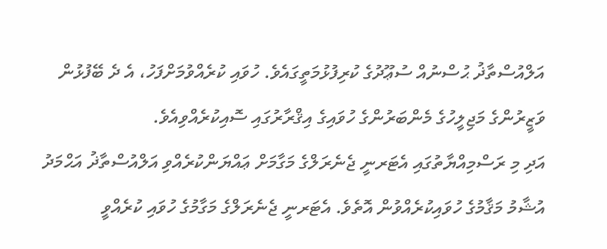އަލްއުސްތާޛު ޙުސްނުއް ސުޢޫދުގެ ކުރިފުޅުމަތީގައެވެ. ހުވައި ކުރެއްވުމަށްފަހު، އެ ދެ ބޭފުޅުން ވަޒީރުންގެ މަޖިލީހުގެ މެންބަރުންގެ ހުވައިގެ އިޤްރާރުގައި ސޮއިކުރެއްވިއެވެ.
އަދި މި ރަސްމިއްޔާތުގައި އެޓަރނީ ޖެނެރަލްގެ މަގާމަށް ޢައްޔަންކުރެއްވި އަލްއުސްތާޛު އަޙްމަދު އުޝާމު މަޤާމުގެ ހުވައިކުރެއްވުން އޮތެވެ. އެޓަރނީ ޖެނެރަލްގެ މަގާމުގެ ހުވައި ކުރެއްވީ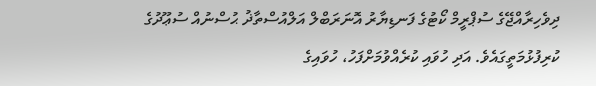ދިވެހިރާއްޖޭގެ ސުޕްރީމް ކޯޓުގެ ފަނޑިޔާރު އޮނަރަބްލް އަލްއުސްތާޛު ޙުސްނުއް ސުޢޫދުގެ ކުރިފުޅުމަތީގައެވެ. އަދި ހުވައި ކުރެއްވުމަށްފަހު، ހުވައިގެ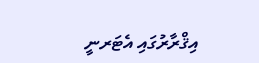އިޤްރާރުގައި އެޓަރނީ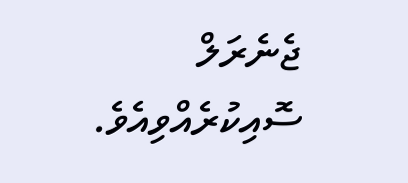ޖެނެރަލް ސޮއިކުރެއްވިއެވެ.